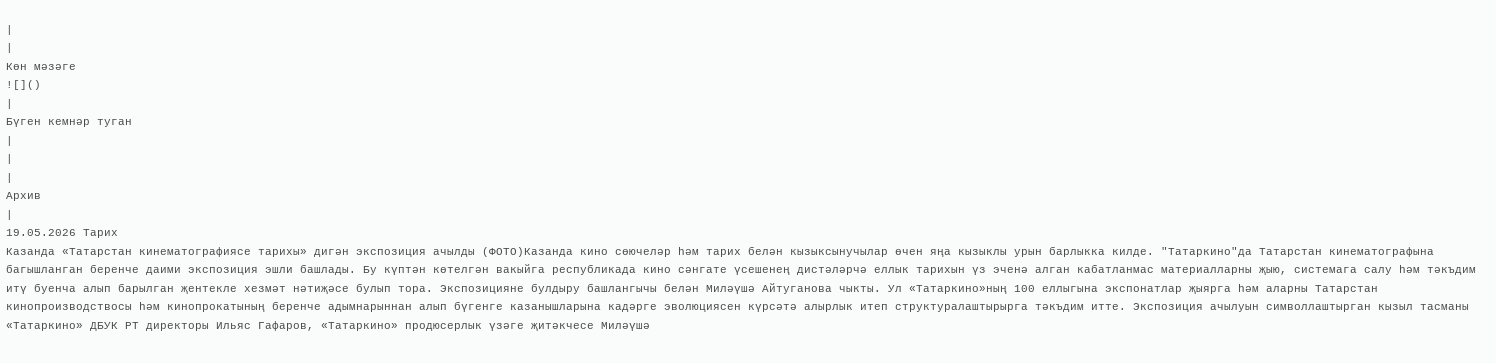|
|
Көн мәзәге
![]()
|
Бүген кемнәр туган
|
|
|
Архив
|
19.05.2026 Тарих
Казанда «Татарстан кинематографиясе тарихы» дигән экспозиция ачылды (ФОТО)Казанда кино сөючеләр һәм тарих белән кызыксынучылар өчен яңа кызыклы урын барлыкка килде. "Татаркино"да Татарстан кинематографына багышланган беренче даими экспозиция эшли башлады. Бу күптән көтелгән вакыйга республикада кино сәнгате үсешенең дистәләрчә еллык тарихын үз эченә алган кабатланмас материалларны җыю, системага салу һәм тәкъдим итү буенча алып барылган җентекле хезмәт нәтиҗәсе булып тора. Экспозицияне булдыру башлангычы белән Миләүшә Айтуганова чыкты. Ул «Татаркино»ның 100 еллыгына экспонатлар җыярга һәм аларны Татарстан кинопроизводствосы һәм кинопрокатының беренче адымнарыннан алып бүгенге казанышларына кадәрге эволюциясен күрсәтә алырлык итеп структуралаштырырга тәкъдим итте. Экспозиция ачылуын символлаштырган кызыл тасманы «Татаркино» ДБУК РТ директоры Ильяс Гафаров, «Татаркино» продюсерлык үзәге җитәкчесе Миләүшә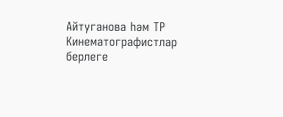Айтуганова һәм ТР Кинематографистлар берлеге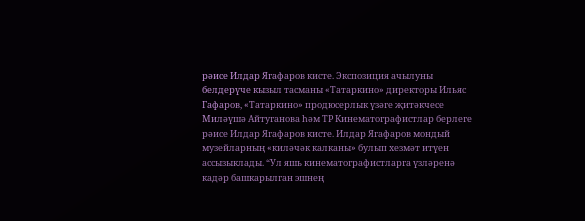рәисе Илдар Ягафаров кисте. Экспозиция ачылуны белдерүче кызыл тасманы «Татаркино» директоры Ильяс Гафаров, «Татаркино» продюсерлык үзәге җитәкчесе Миләүшә Айтуганова һәм ТР Кинематографистлар берлеге рәисе Илдар Ягафаров кисте. Илдар Ягафаров мондый музейларның «киләчәк калканы» булып хезмәт итүен ассызыклады. “Ул яшь кинематографистларга үзләренә кадәр башкарылган эшнең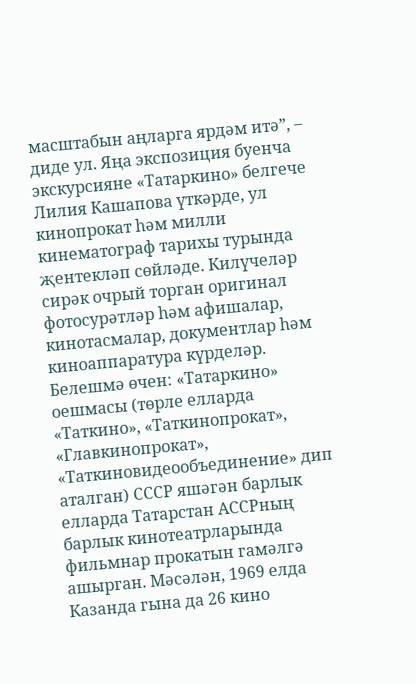масштабын аңларга ярдәм итә”, – диде ул. Яңа экспозиция буенча экскурсияне «Татаркино» белгече Лилия Кашапова үткәрде, ул кинопрокат һәм милли кинематограф тарихы турында җентекләп сөйләде. Килүчеләр сирәк очрый торган оригинал фотосурәтләр һәм афишалар, кинотасмалар, документлар һәм киноаппаратура күрделәр. Белешмә өчен: «Татаркино» оешмасы (төрле елларда «Таткино», «Таткинопрокат», «Главкинопрокат», «Таткиновидеообъединение» дип аталган) СССР яшәгән барлык елларда Татарстан АССРның барлык кинотеатрларында фильмнар прокатын гамәлгә ашырган. Мәсәлән, 1969 елда Казанда гына да 26 кино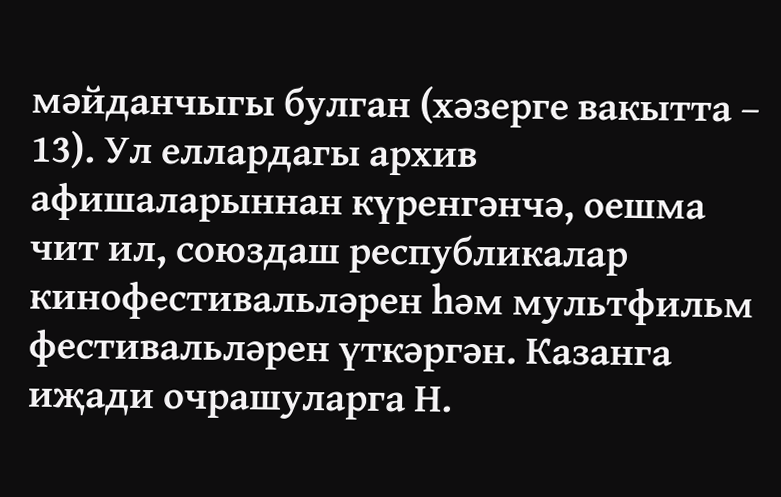мәйданчыгы булган (хәзерге вакытта – 13). Ул еллардагы архив афишаларыннан күренгәнчә, оешма чит ил, союздаш республикалар кинофестивальләрен һәм мультфильм фестивальләрен үткәргән. Казанга иҗади очрашуларга Н.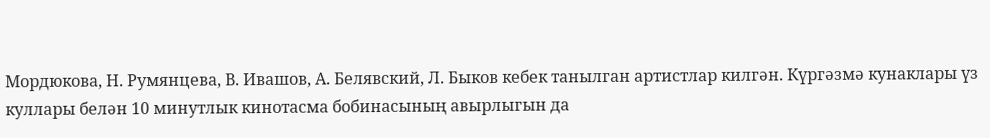Мордюкова, Н. Румянцева, В. Ивашов, А. Белявский, Л. Быков кебек танылган артистлар килгән. Күргәзмә кунаклары үз куллары белән 10 минутлык кинотасма бобинасының авырлыгын да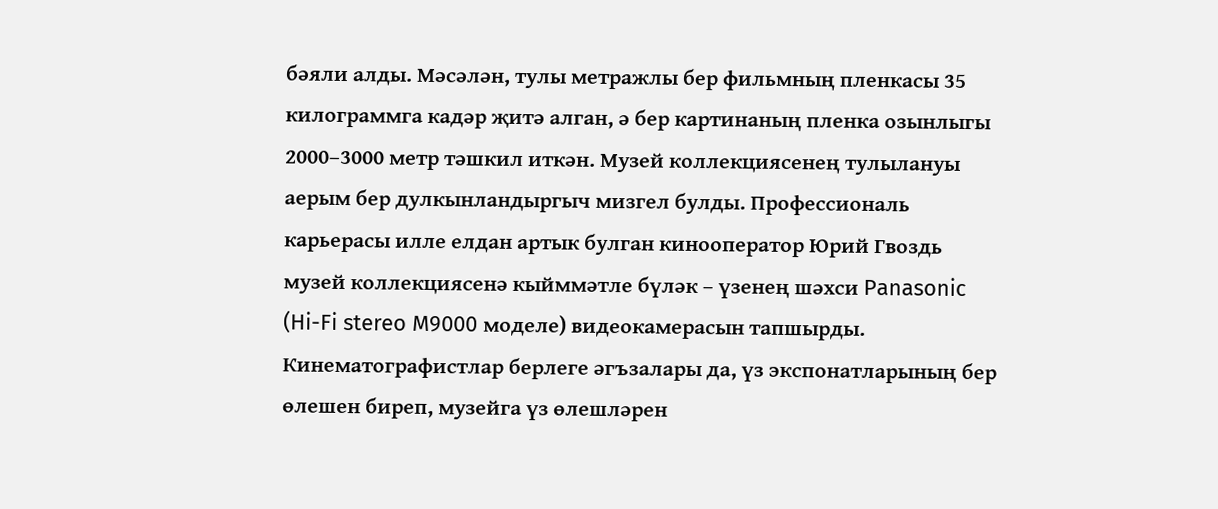бәяли алды. Мәсәлән, тулы метражлы бер фильмның пленкасы 35 килограммга кадәр җитә алган, ә бер картинаның пленка озынлыгы 2000–3000 метр тәшкил иткән. Музей коллекциясенең тулылануы аерым бер дулкынландыргыч мизгел булды. Профессиональ карьерасы илле елдан артык булган кинооператор Юрий Гвоздь музей коллекциясенә кыйммәтле бүләк – үзенең шәхси Panasonic (Hi-Fi stereo M9000 моделе) видеокамерасын тапшырды. Кинематографистлар берлеге әгъзалары да, үз экспонатларының бер өлешен биреп, музейга үз өлешләрен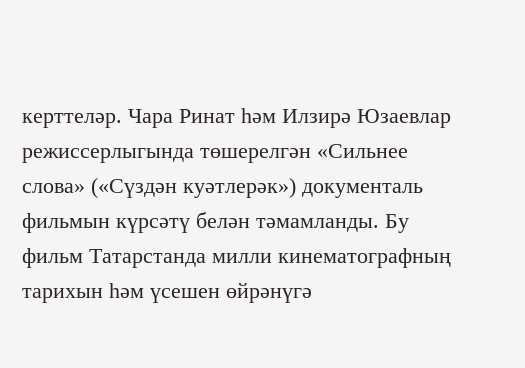керттеләр. Чара Ринат һәм Илзирә Юзаевлар режиссерлыгында төшерелгән «Сильнее слова» («Сүздән куәтлерәк») документаль фильмын күрсәтү белән тәмамланды. Бу фильм Татарстанда милли кинематографның тарихын һәм үсешен өйрәнүгә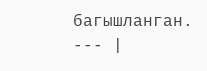багышланган.
--- |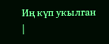Иң күп укылган
|